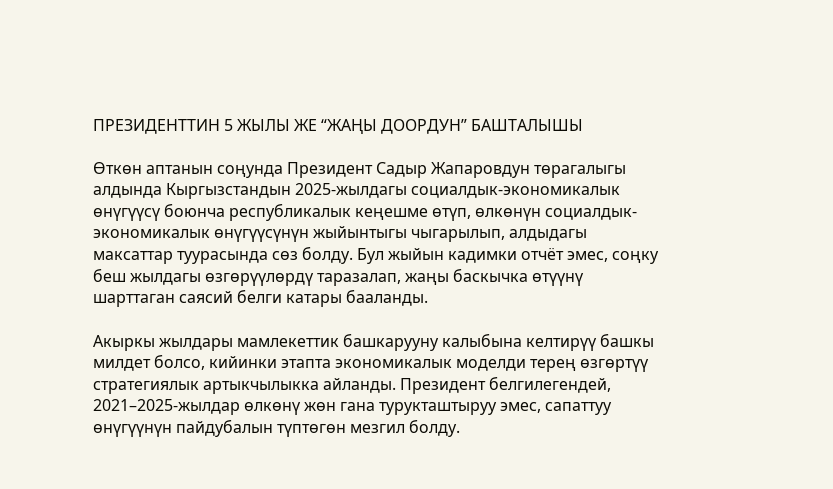ПРЕЗИДЕНТТИН 5 ЖЫЛЫ ЖЕ “ЖАҢЫ ДООРДУН” БАШТАЛЫШЫ

Өткөн аптанын соңунда Президент Садыр Жапаровдун төрагалыгы алдында Кыргызстандын 2025-жылдагы социалдык-экономикалык өнүгүүсү боюнча республикалык кеңешме өтүп, өлкөнүн социалдык-экономикалык өнүгүүсүнүн жыйынтыгы чыгарылып, алдыдагы максаттар туурасында сөз болду. Бул жыйын кадимки отчёт эмес, соңку беш жылдагы өзгөрүүлөрдү таразалап, жаңы баскычка өтүүнү шарттаган саясий белги катары бааланды.

Акыркы жылдары мамлекеттик башкарууну калыбына келтирүү башкы милдет болсо, кийинки этапта экономикалык моделди терең өзгөртүү стратегиялык артыкчылыкка айланды. Президент белгилегендей, 2021–2025-жылдар өлкөнү жөн гана турукташтыруу эмес, сапаттуу өнүгүүнүн пайдубалын түптөгөн мезгил болду.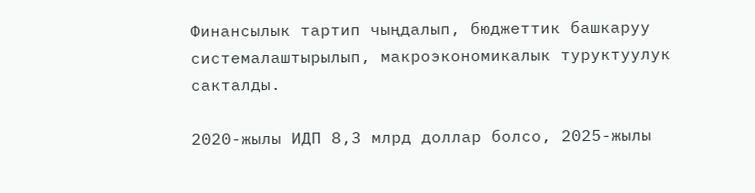Финансылык тартип чыңдалып, бюджеттик башкаруу системалаштырылып, макроэкономикалык туруктуулук сакталды.

2020-жылы ИДП 8,3 млрд доллар болсо, 2025-жылы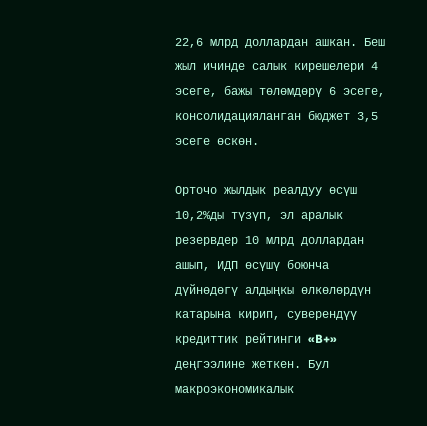22,6 млрд доллардан ашкан. Беш жыл ичинде салык кирешелери 4 эсеге, бажы төлөмдөрү 6 эсеге, консолидацияланган бюджет 3,5 эсеге өскөн.

Орточо жылдык реалдуу өсүш 10,2%ды түзүп, эл аралык резервдер 10 млрд доллардан ашып, ИДП өсүшү боюнча дүйнөдөгү алдыңкы өлкөлөрдүн катарына кирип, суверендүү кредиттик рейтинги «B+» деңгээлине жеткен. Бул макроэкономикалык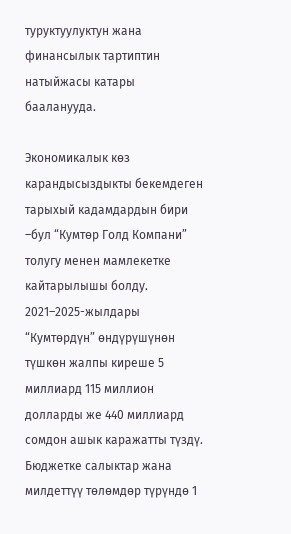туруктуулуктун жана финансылык тартиптин натыйжасы катары бааланууда.

Экономикалык көз карандысыздыкты бекемдеген тарыхый кадамдардын бири –бул “Кумтөр Голд Компани” толугу менен мамлекетке кайтарылышы болду. 2021–2025-жылдары “Кумтөрдүн” өндүрүшүнөн түшкөн жалпы киреше 5 миллиард 115 миллион долларды же 440 миллиард сомдон ашык каражатты түздү. Бюджетке салыктар жана милдеттүү төлөмдөр түрүндө 1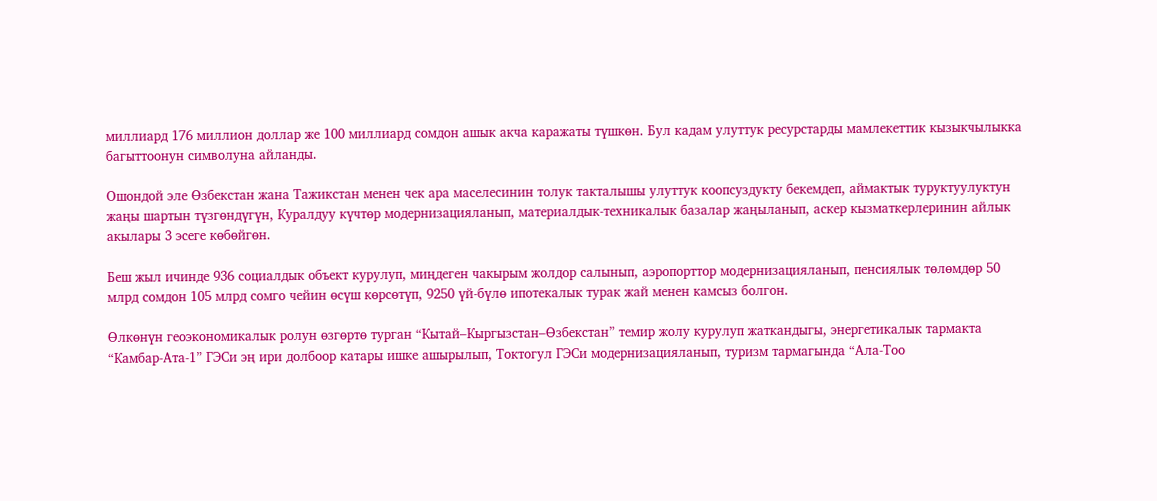миллиард 176 миллион доллар же 100 миллиард сомдон ашык акча каражаты түшкөн. Бул кадам улуттук ресурстарды мамлекеттик кызыкчылыкка багыттоонун символуна айланды.

Ошондой эле Өзбекстан жана Тажикстан менен чек ара маселесинин толук такталышы улуттук коопсуздукту бекемдеп, аймактык туруктуулуктун жаңы шартын түзгөндүгүн, Куралдуу күчтөр модернизацияланып, материалдык-техникалык базалар жаңыланып, аскер кызматкерлеринин айлык акылары 3 эсеге көбөйгөн.

Беш жыл ичинде 936 социалдык объект курулуп, миңдеген чакырым жолдор салынып, аэропорттор модернизацияланып, пенсиялык төлөмдөр 50 млрд сомдон 105 млрд сомго чейин өсүш көрсөтүп, 9250 үй-бүлө ипотекалык турак жай менен камсыз болгон.

Өлкөнүн геоэкономикалык ролун өзгөртө турган “Кытай–Кыргызстан–Өзбекстан” темир жолу курулуп жаткандыгы, энергетикалык тармакта “Камбар-Ата-1” ГЭСи эң ири долбоор катары ишке ашырылып, Токтогул ГЭСи модернизацияланып, туризм тармагында “Ала-Тоо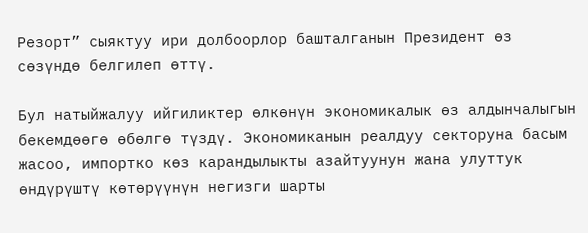Резорт” сыяктуу ири долбоорлор башталганын Президент өз сөзүндө белгилеп өттү.

Бул натыйжалуу ийгиликтер өлкөнүн экономикалык өз алдынчалыгын бекемдөөгө өбөлгө түздү. Экономиканын реалдуу секторуна басым жасоо, импортко көз карандылыкты азайтуунун жана улуттук өндүрүштү көтөрүүнүн негизги шарты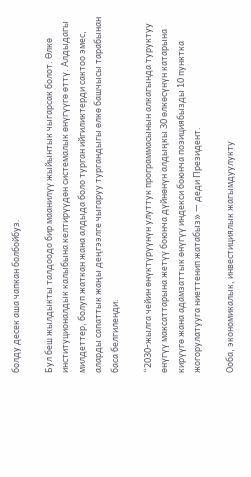болду десек аша чапкан болбойбуз.

Бул беш жылдыкты талдоодо бир маанилүү жыйынтык чыгарсак болот. Өлкө институционалдык калыбына келтирүүдөн системалык өнүгүүгө өттү. Алдыдагы милдеттер, болуп жаткан жана алдыда боло турган ийгиликтерди сактоо эмес, аларды сапаттык жаңы деңгээлге чыгаруу тургандыгы өлкө башчысы тарабынан баса белгиленди.

“2030-жылга чейин өнүктүрүүнүн улуттук программасынын алкагында туруктуу өнүгүү максаттарына жетүү боюнча дүйнөнүн алдыңкы 30 өлкөсүнүн катарына кирүүгө жана адамзаттык өнүгүү индекси боюнча позициябызды 10 пунктка жогорулатууга ниеттенип жатабыз» — деди Президент.

Ооба, экономикалык, инвестициялык жагымдуулукту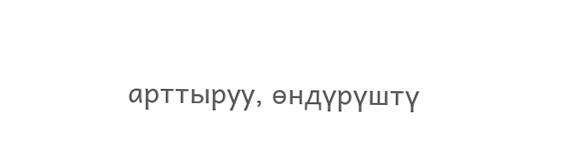арттыруу, өндүрүштү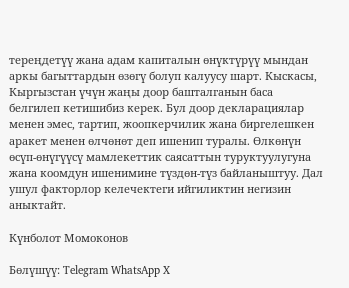тереңдетүү жана адам капиталын өнүктүрүү мындан аркы багыттардын өзөгү болуп калуусу шарт. Кыскасы, Кыргызстан үчүн жаңы доор башталганын баса белгилеп кетишибиз керек. Бул доор декларациялар менен эмес, тартип, жоопкерчилик жана биргелешкен аракет менен өлчөнөт деп ишенип туралы. Өлкөнүн өсүп-өнүгүүсү мамлекеттик саясаттын туруктуулугуна жана коомдун ишенимине түздөн-түз байланыштуу. Дал ушул факторлор келечектеги ийгиликтин негизин аныктайт.

Күнболот Момоконов

Бөлүшүү: Telegram WhatsApp X